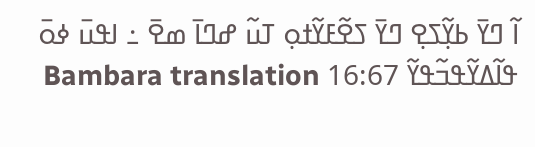ߊ߬ ߣߌ߫ ߕߌ߲߬ߖߐ߲ ߣߌ߫ ߖߐ߬ߓߌ߬ߙߋ߲ ߠߎ߬ ߝߣߊ߫ ߘߐ߫ ߸ ߊߟߎ߫ ߦߋ߫ ߟߊ߬ߡߌ߬ߟߏ߬ߟߌ߬ 16:67 Bambara translation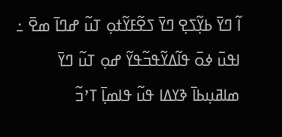ߊ߬ ߣߌ߫ ߕߌ߲߬ߖߐ߲ ߣߌ߫ ߖߐ߬ߓߌ߬ߙߋ߲ ߠߎ߬ ߝߣߊ߫ ߘߐ߫ ߸ ߊߟߎ߫ ߦߋ߫ ߟߊ߬ߡߌ߬ߟߏ߬ߟߌ߬ ߝߋ߲ ߠߎ߬ ߣߌ߫ ߘߊߥߎ߲ߕߊ߫ ߢߌߡߊ ߟߎ߬ ߟߊߘߊ߲߫ ߠߴߏ߬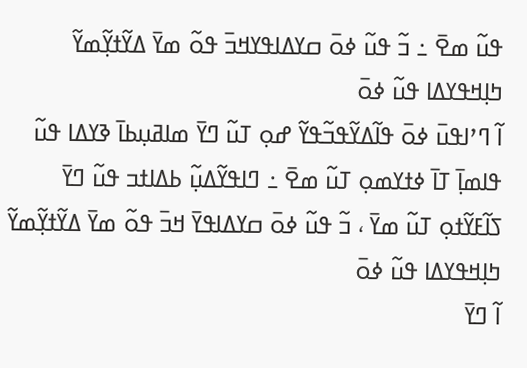ߟߎ߬ ߘߐ߫ ߸ ߏ߬ ߟߎ߬ ߦߋ߫ ߛߌߡߊߟߌߞߏ߫ ߟߋ߬ ߘߌ߫ ߡߌ߬ߙߌ߲߬ߘߌ߬ ߤߊ߲ߞߟߌߡߊ ߟߎ߬ ߦߋ߫
ߊ߬ ߣߴߊߟߎ߫ ߦߋ߫ ߟߊ߬ߡߌ߬ߟߏ߬ߟߌ߬ ߝߋ߲ ߠߎ߬ ߣߌ߫ ߘߊߥߎ߲ߕߊ߫ ߢߌߡߊ ߟߎ߬ ߟߊߘߊ߲߫ ߠߊ߫ ߦߙߌߘߋ߲ ߠߎ߬ ߘߐ߫ ߸ ߣߊߟߌ߬ߡߎ߲߬ ߕߡߊߙߏ ߟߎ߬ ߣߌ߫ ߖߊ߬ߓߌ߬ߙߋ߲ ߠߎ߬ ߘߌ߫ ، ߏ߬ ߟߎ߬ ߦߋ߫ ߛߌߡߊߟߌ߫ ߞߏ߫ ߟߋ߬ ߘߌ߫ ߡߌ߬ߙߌ߲߬ߘߌ߬ ߤߊ߲ߞߟߌߡߊ ߟߎ߬ ߦߋ߫
ߊ߬ ߣߌ߫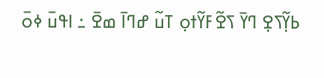ߕߌ߲߬ߖߐ߲ ߣߌ߫ ߖߐ߬ߓߌ߬ߙߋ߲ ߠߎ߬ ߝߣߊ߫ ߘߐ߫ ߸ ߊߟߎ߫ ߦߋ߫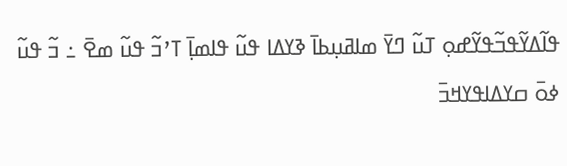ߟߊ߬ߡߌ߬ߟߏ߬ߟߌ߬ߝߋ߲ ߠߎ߬ ߣߌ߫ ߘߊߥߎ߲ߕߊ߫ ߢߌߡߊ ߟߎ߬ ߟߊߘߊ߲߫ ߠߴߏ߬ ߟߎ߬ ߘߐ߫ ߸ ߏ߬ ߟߎ߬ ߦߋ߫ ߛߌߡߊߟߌߞߏ߫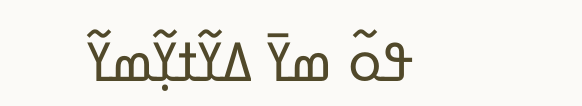ߟߋ߬ ߘߌ߫ ߡߌ߬ߙߌ߲߬ߘߌ߬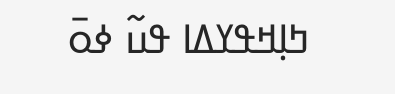ߤߊ߲ߞߟߌߡߊ ߟߎ߬ ߦߋ߫